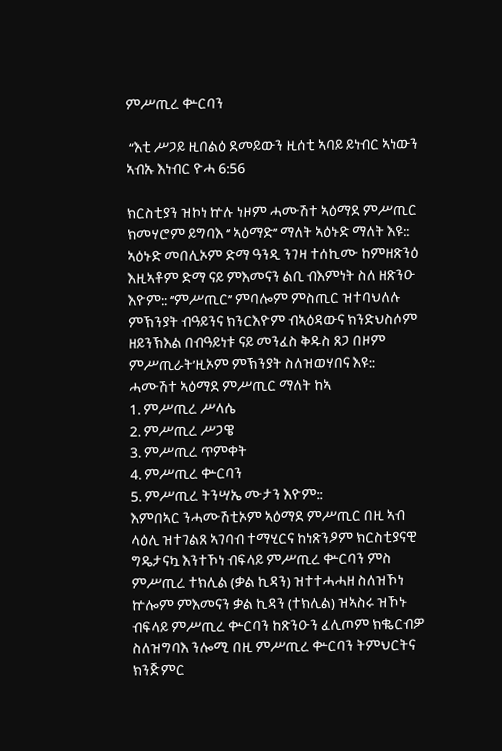ምሥጢረ ቍርባን

 “እቲ ሥጋይ ዚበልዕ ደመይውን ዚሰቲ ኣባይ ይነብር ኣነውን ኣብኡ እነብር ዮሓ 6:56

ክርስቲያን ዝኮነ ኵሉ ነዞም ሓሙሽተ ኣዕማደ ምሥጢር ክመሃሮም ይግባእ ‘’ ኣዕማድ’’ ማለት ኣዕኑድ ማለት እዩ:: ኣዕኑድ መበሊኦም ድማ ዓንዲ ንገዛ ተሰኪሙ ከምዘጽንዕ እዚኣቶም ድማ ናይ ምእመናን ልቢ ብእምነት ስለ ዘጽንዑ እዮም:: ‘’ምሥጢር’’ ምባሎም ምስጢር ዝተባህለሉ ምኽንያት ብዓይንና ክንርእዮም ብኣዕዳውና ክንድህስሶም ዘይንኽእል በብዓይነቱ ናይ መንፈስ ቅዱስ ጸጋ በዞም ምሥጢራት’ዚኦም ምኽንያት ስለዝወሃበና እዩ::
ሓሙሽተ ኣዕማደ ምሥጢር ማለት ከኣ
1. ምሥጢረ ሥላሴ
2. ምሥጢረ ሥጋዌ
3. ምሥጢረ ጥምቀት
4. ምሥጢረ ቍርባን
5. ምሥጢረ ትንሣኤ ሙታን እዮም::
እምበኣር ንሓሙሽቲኦም ኣዕማደ ምሥጢር በዚ ኣብ ላዕሊ ዝተገልጸ ኣገባብ ተማሂርና ከነጽንዖም ክርስቲያናዊ ግዴታናኳ እንተኾነ ብፍላይ ምሥጢረ ቍርባን ምስ ምሥጢረ ተክሊል (ቃል ኪዳን) ዝተተሓሓዘ ስለዝኾነ ኵሎም ምእመናን ቃል ኪዳን (ተክሊል) ዝኣስሩ ዝኾኑ ብፍላይ ምሥጢረ ቍርባን ከጽንዑን ፈሊጦም ክቈርብዎ ስለዝግባእ ንሎሚ በዚ ምሥጢረ ቍርባን ትምህርትና ክንጅምር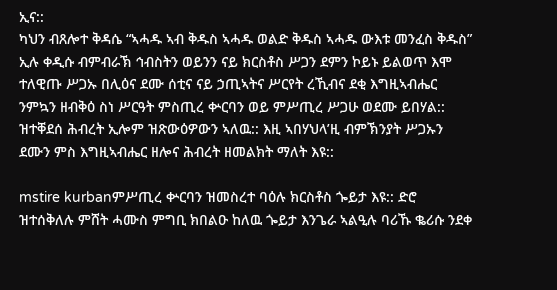ኢና::
ካህን ብጸሎተ ቅዳሴ “ኣሓዱ ኣብ ቅዱስ ኣሓዱ ወልድ ቅዱስ ኣሓዱ ውእቱ መንፈስ ቅዱስ” ኢሉ ቀዲሱ ብምብራኽ ኅብስትን ወይንን ናይ ክርስቶስ ሥጋን ደምን ኮይኑ ይልወጥ እሞ ተለዊጡ ሥጋኡ በሊዕና ደሙ ሰቲና ናይ ኃጢኣትና ሥርየት ረኺብና ደቂ እግዚኣብሔር ንምኳን ዘብቅዕ ስነ ሥርዓት ምስጢረ ቍርባን ወይ ምሥጢረ ሥጋሁ ወደሙ ይበሃል:: ዝተቐደሰ ሕብረት ኢሎም ዝጽውዕዎውን ኣለዉ:: እዚ ኣበሃህላ’ዚ ብምኽንያት ሥጋኡን ደሙን ምስ እግዚኣብሔር ዘሎና ሕብረት ዘመልክት ማለት እዩ::

mstire kurbanምሥጢረ ቍርባን ዝመስረተ ባዕሉ ክርስቶስ ጐይታ እዩ:: ድሮ ዝተሰቅለሉ ምሸት ሓሙስ ምግቢ ክበልዑ ከለዉ ጐይታ እንጌራ ኣልዒሉ ባሪኹ ቈሪሱ ንደቀ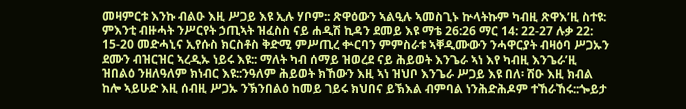መዛምርቱ እንኩ ብልዑ እዚ ሥጋይ እዩ ኢሉ ሃቦም:: ጽዋዕውን ኣልዒሉ ኣመስጊኑ ኵላትኩም ካብዚ ጽዋእ’ዚ ስተዩ: ምእንቲ ብዙሓት ንሥርየት ኃጢኣት ዝፈስስ ናይ ሐዲሽ ኪዳን ደመይ እዩ ማቴ 26:26 ማር 14: 22-27 ሉቃ 22: 15-20 መድሓኒና ኢየሱስ ክርስቶስ ቅድሚ ምሥጢረ ቍርባን ምምስራቱ ኣቐዲሙውን ንሓዋርያት ብዛዕባ ሥጋኡን ደሙን ብዝርዝር ኣረዲኡ ነይሩ እዩ:: ማለት ካብ ሰማይ ዝወረደ ናይ ሕይወት እንጌራ ኣነ እየ ካብዚ እንጌራ’ዚ ዝበልዕ ንዘለዓለም ክነብር እዩ::ንዓለም ሕይወት ክኸውን እዚ ኣነ ዝህቦ እንጌራ ሥጋይ እዩ በለ፡ ሽዑ እዚ ክብል ከሎ ኣይሁድ እዚ ሰብዚ ሥጋኡ ንኽንበልዕ ከመይ ገይሩ ክህበና ይኽእል ብምባል ነንሕድሕዶም ተኸራኸሩ::ጐይታ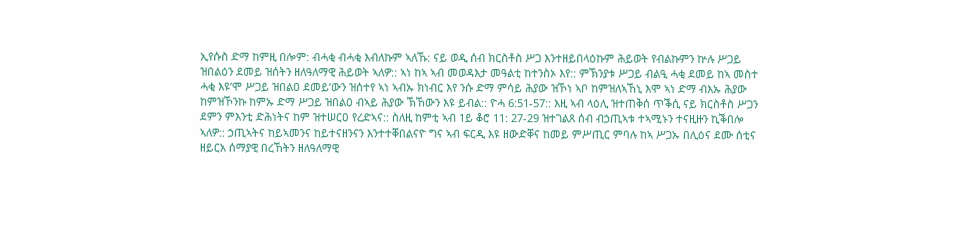ኢየሱስ ድማ ከምዚ በሎም: ብሓቂ ብሓቂ እብለኩም ኣለኹ: ናይ ወዲ ሰብ ክርስቶስ ሥጋ እንተዘይበላዕኩም ሕይወት የብልኩምን ኵሉ ሥጋይ ዝበልዕን ደመይ ዝሰትን ዘለዓለማዊ ሕይወት ኣለዎ:: ኣነ ከኣ ኣብ መወዳእታ መዓልቲ ከተንስኦ እየ:: ምኽንያቱ ሥጋይ ብልዒ ሓቂ ደመይ ከኣ መስተ ሓቂ እዩ’ሞ ሥጋይ ዝበልዐ ደመይ’ውን ዝሰተየ ኣነ ኣብኡ ክነብር እየ ንሱ ድማ ምሳይ ሕያው ዝኾነ ኣቦ ከምዝለኣኸኒ እሞ ኣነ ድማ ብእኡ ሕያው ከምዝኾንኩ ከምኡ ድማ ሥጋይ ዝበልዐ ብኣይ ሕያው ኽኸውን እዩ ይብል:: ዮሓ 6:51-57:: እዚ ኣብ ላዕሊ ዝተጠቅሰ ጥቕሲ ናይ ክርስቶስ ሥጋን ደምን ምእንቲ ድሕነትና ከም ዝተሠርዐ የረድኣና:: ስለዚ ከምቲ ኣብ 1ይ ቆሮ 11: 27-29 ዝተገልጸ ሰብ ብኃጢኣቱ ተኣሚኑን ተናዚዙን ኪቕበሎ ኣለዎ:: ኃጢኣትና ከይኣመንና ከይተናዘንናን እንተተቐበልናዮ ግና ኣብ ፍርዲ እዩ ዘውድቐና ከመይ ምሥጢር ምባሉ ከኣ ሥጋኡ በሊዕና ደሙ ሰቲና ዘይርአ ሰማያዊ በረኸትን ዘለዓለማዊ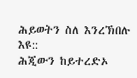ሕይወትን ስለ እንረኽበሉ እዩ::
ሕጂውን ከይተረድኦ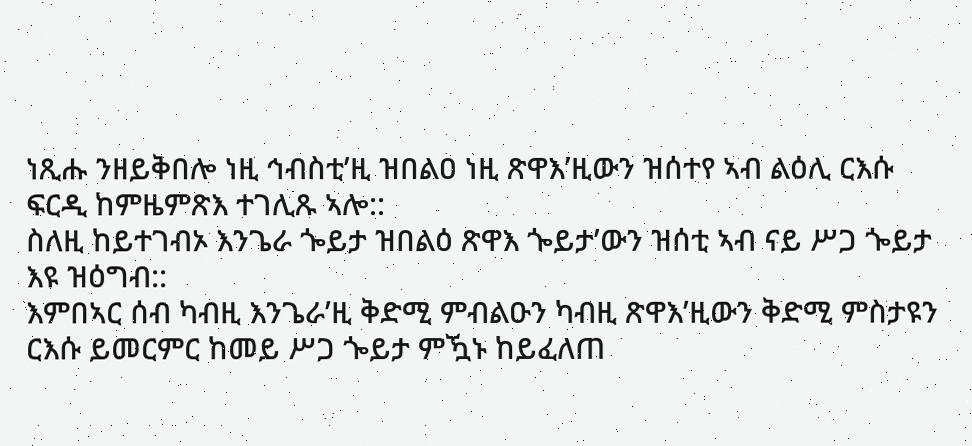ነጺሑ ንዘይቅበሎ ነዚ ኅብስቲ’ዚ ዝበልዐ ነዚ ጽዋእ’ዚውን ዝሰተየ ኣብ ልዕሊ ርእሱ ፍርዲ ከምዜምጽእ ተገሊጹ ኣሎ::
ስለዚ ከይተገብኦ እንጌራ ጐይታ ዝበልዕ ጽዋእ ጐይታ’ውን ዝሰቲ ኣብ ናይ ሥጋ ጐይታ እዩ ዝዕግብ::
እምበኣር ሰብ ካብዚ እንጌራ’ዚ ቅድሚ ምብልዑን ካብዚ ጽዋእ’ዚውን ቅድሚ ምስታዩን ርእሱ ይመርምር ከመይ ሥጋ ጐይታ ምዃኑ ከይፈለጠ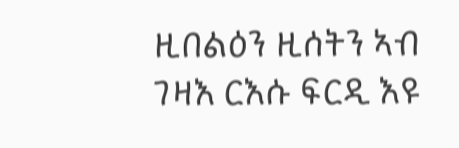ዚበልዕን ዚሰትን ኣብ ገዛእ ርእሱ ፍርዲ እዩ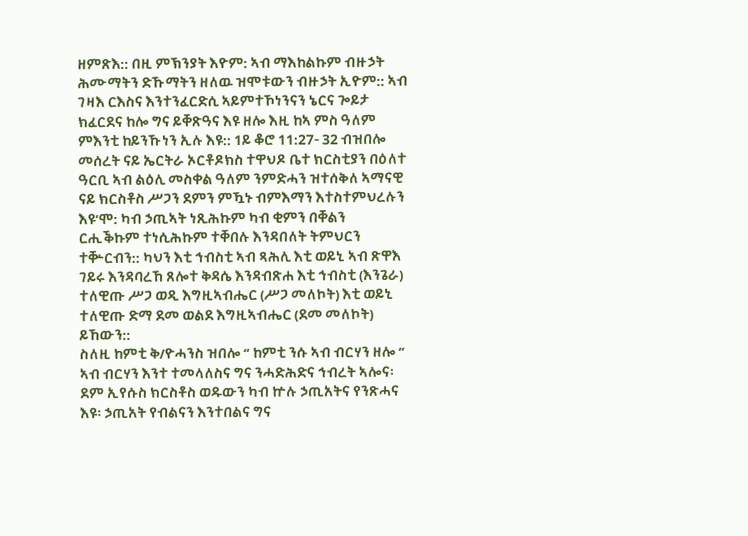ዘምጽእ:: በዚ ምኽንያት እዮም: ኣብ ማእከልኩም ብዙኃት ሕሙማትን ድኹማትን ዘለዉ ዝሞቱውን ብዙኃት ኢዮም:: ኣብ ገዛእ ርእስና እንተንፈርድሲ ኣይምተኾነንናን ኔርና ጐይታ ክፈርደና ከሎ ግና ይቐጽዓና እዩ ዘሎ እዚ ከኣ ምስ ዓለም ምእንቲ ከይንኹነን ኢሉ እዩ:: 1ይ ቆሮ 11:27- 32 ብዝበሎ መሰረት ናይ ኤርትራ ኦርቶዶክስ ተዋህዶ ቤተ ክርስቲያን በዕለተ ዓርቢ ኣብ ልዕሊ መስቀል ዓለም ንምድሓን ዝተሰቅለ ኣማናዊ ናይ ክርስቶስ ሥጋን ደምን ምዃኑ ብምእማን እተስተምህረሉን እዩ’ሞ: ካብ ኃጢኣት ነጺሕኩም ካብ ቂምን በቐልን ርሒቕኩም ተነሲሕኩም ተቐበሉ እንዳበለት ትምህርን ተቝርብን:: ካህን እቲ ኅብስቲ ኣብ ጻሕሊ እቲ ወይኒ ኣብ ጽዋእ ገይሩ እንዳባረኸ ጸሎተ ቅዳሴ እንዳብጽሐ እቲ ኅብስቲ (እንጌራ) ተለዊጡ ሥጋ ወዲ እግዚኣብሔር (ሥጋ መለኮት) እቲ ወይኒ ተለዊጡ ድማ ደመ ወልደ እግዚኣብሔር (ደመ መለኮት) ይኸውን::
ስለዚ ከምቲ ቅ/ዮሓንስ ዝበሎ ‘’ ከምቲ ንሱ ኣብ ብርሃን ዘሎ ‘’ ኣብ ብርሃን እንተ ተመላለስና ግና ንሓድሕድና ኅብረት ኣሎና፡ ደም ኢየሱስ ክርስቶስ ወዱውን ካብ ኵሉ ኃጢአትና የንጽሓና እዩ፡ ኃጢአት የብልናን እንተበልና ግና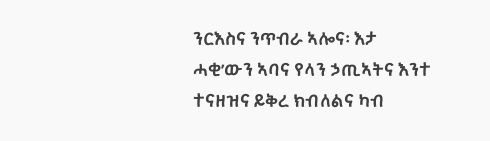ንርእስና ንጥብራ ኣሎና፡ እታ ሓቂ’ውን ኣባና የላን ኃጢኣትና እንተ ተናዘዝና ይቅረ ክብለልና ካብ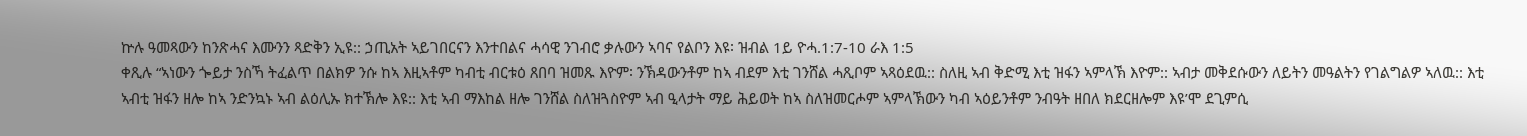ኵሉ ዓመጻውን ከንጽሓና እሙንን ጻድቅን ኢዩ:: ኃጢአት ኣይገበርናን እንተበልና ሓሳዊ ንገብሮ ቃሉውን ኣባና የልቦን እዩ፡ ዝብል 1ይ ዮሓ.1:7-10 ራእ 1:5
ቀጺሉ “ኣነውን ጐይታ ንስኻ ትፈልጥ በልክዎ ንሱ ከኣ እዚኣቶም ካብቲ ብርቱዕ ጸበባ ዝመጹ እዮም፡ ንኽዳውንቶም ከኣ ብደም እቲ ገንሸል ሓጺቦም ኣጻዕደዉ:: ስለዚ ኣብ ቅድሚ እቲ ዝፋን ኣምላኽ እዮም:: ኣብታ መቅደሱውን ለይትን መዓልትን የገልግልዎ ኣለዉ:: እቲ ኣብቲ ዝፋን ዘሎ ከኣ ንድንኳኑ ኣብ ልዕሊኡ ክተኽሎ እዩ:: እቲ ኣብ ማእከል ዘሎ ገንሸል ስለዝጓስዮም ኣብ ዒላታት ማይ ሕይወት ከኣ ስለዝመርሖም ኣምላኽውን ካብ ኣዕይንቶም ንብዓት ዘበለ ክደርዘሎም እዩ’ሞ ደጊምሲ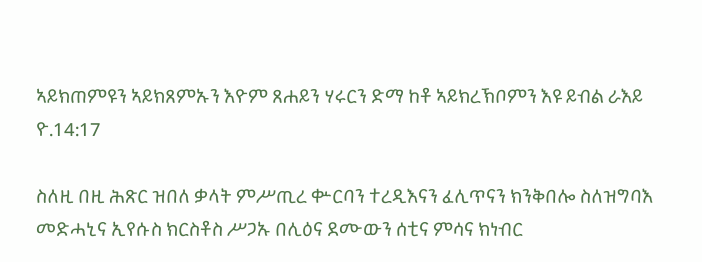ኣይክጠምዩን ኣይክጸምኡን እዮም ጸሐይን ሃሩርን ድማ ከቶ ኣይክረኽቦምን እዩ ይብል ራእይ ዮ.14:17

ስለዚ በዚ ሕጽር ዝበለ ቃላት ምሥጢረ ቍርባን ተረዲእናን ፈሊጥናን ክንቅበሎ ስለዝግባእ መድሓኒና ኢየሱስ ክርስቶስ ሥጋኡ በሊዕና ደሙውን ሰቲና ምሳና ክነብር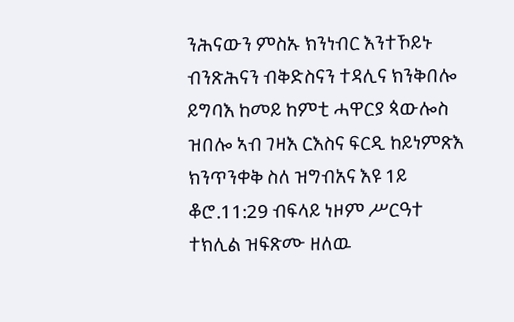ንሕናውን ምስኡ ክንነብር እንተኾይኑ ብንጽሕናን ብቅድስናን ተዳሊና ክንቅበሎ ይግባእ ከመይ ከምቲ ሓዋርያ ጳውሎስ ዝበሎ ኣብ ገዛእ ርእስና ፍርዲ ከይነምጽእ ክንጥንቀቅ ስለ ዝግብአና እዩ 1ይ ቆሮ.11:29 ብፍላይ ነዞም ሥርዓተ ተክሊል ዝፍጽሙ ዘለዉ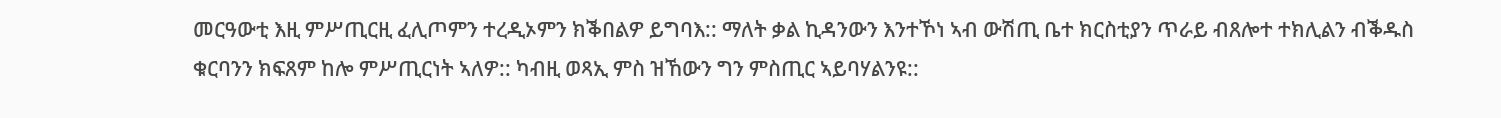መርዓውቲ እዚ ምሥጢርዚ ፈሊጦምን ተረዲኦምን ክቕበልዎ ይግባእ:: ማለት ቃል ኪዳንውን እንተኾነ ኣብ ውሽጢ ቤተ ክርስቲያን ጥራይ ብጸሎተ ተክሊልን ብቕዱስ ቁርባንን ክፍጸም ከሎ ምሥጢርነት ኣለዎ:: ካብዚ ወጻኢ ምስ ዝኸውን ግን ምስጢር ኣይባሃልንዩ::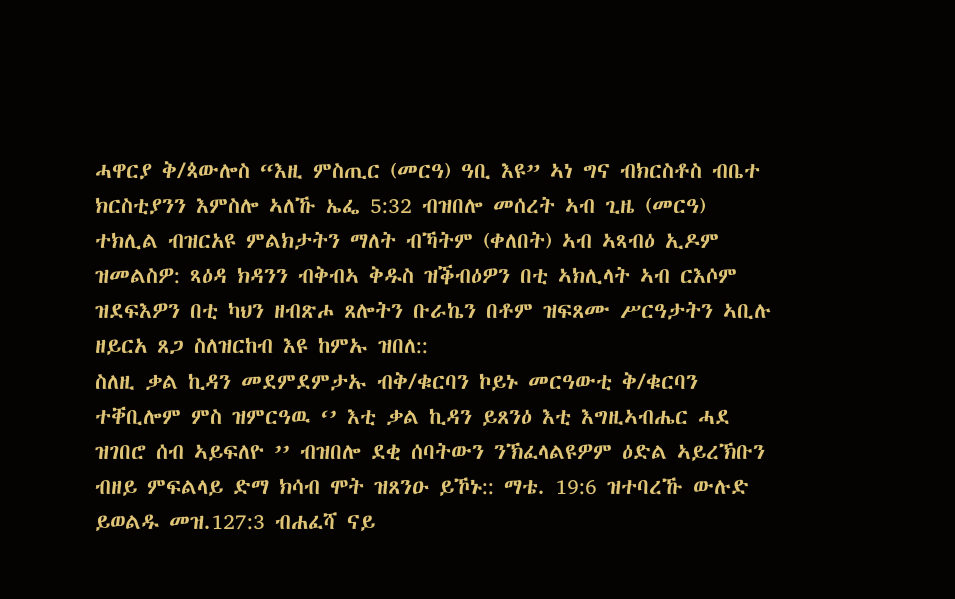ሓዋርያ ቅ/ጳውሎስ “እዚ ምስጢር (መርዓ) ዓቢ እዩ” ኣነ ግና ብክርስቶስ ብቤተ ክርስቲያንን እምስሎ ኣለኹ ኤፌ 5:32 ብዝበሎ መሰረት ኣብ ጊዜ (መርዓ) ተክሊል ብዝርአዩ ምልክታትን ማለት ብኻትም (ቀለበት) ኣብ ኣጻብዕ ኢዶም ዝመልስዎ: ጻዕዳ ክዳንን ብቅብኣ ቅዱስ ዝቕብዕዎን በቲ ኣክሊላት ኣብ ርእሶም ዝደፍእዎን በቲ ካህን ዘብጽሖ ጸሎትን ቡራኬን በቶም ዝፍጸሙ ሥርዓታትን ኣቢሉ ዘይርአ ጸጋ ስለዝርከብ እዩ ከምኡ ዝበለ::
ስለዚ ቃል ኪዳን መደምደምታኡ ብቅ/ቁርባን ኮይኑ መርዓውቲ ቅ/ቁርባን ተቐቢሎም ምስ ዝምርዓዉ ‘’ እቲ ቃል ኪዳን ይጸንዕ እቲ እግዚኣብሔር ሓደ ዝገበሮ ሰብ ኣይፍለዮ ’’ ብዝበሎ ደቂ ሰባትውን ንኽፈላልዩዎም ዕድል ኣይረኽቡን ብዘይ ምፍልላይ ድማ ክሳብ ሞት ዝጸንዑ ይኾኑ:: ማቴ. 19:6 ዝተባረኹ ውሉድ ይወልዱ መዝ.127:3 ብሐፈሻ ናይ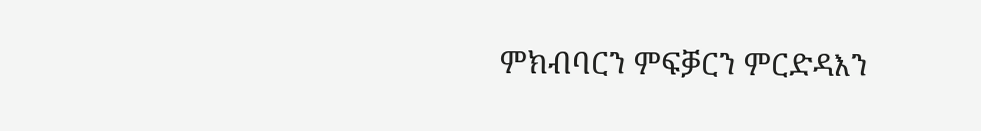ምክብባርን ምፍቓርን ምርድዳእን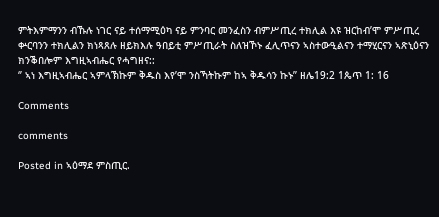ምትእምማንን ብኹሉ ነገር ናይ ተሰማሚዕካ ናይ ምንባር መንፈስን ብምሥጢረ ተክሊል እዩ ዝርከብ’ሞ ምሥጢረ ቍርባንን ተክሊልን ክነጻጸሉ ዘይክእሉ ዓበይቲ ምሥጢራት ስለዝኾኑ ፈሊጥናን ኣስተውዒልናን ተማሂርናን ኣጽኒዕናን ክንቕበሎም እግዚኣብሔር የሓግዘና::
‘’ ኣነ እግዚኣብሔር ኣምላኽኩም ቅዱስ እየ’ሞ ንስኻትኩም ከኣ ቅዱሳን ኩኑ’’ ዘሌ19:2 1ጴጥ 1: 16

Comments

comments

Posted in ኣዕማደ ምስጢር.